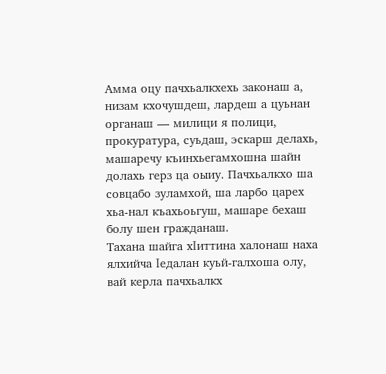Амма оцу пачхьалкхехь законаш а, низам кхочушдеш, лардеш а цуьнан органаш — милици я полици, прокуратура, суьдаш, эскарш делахь, машаречу къинхьегамхошна шайн долахь герз ца оыиу. Пачхьалкхо ша совцабо зуламхой, ша ларбо царех хьа-нал къахьоьгуш, машаре бехаш болу шен гражданаш.
Тахана шайга хӏиттина халонаш наха ялхийча ӏедалан куьй-галхоша олу, вай керла пачхьалкх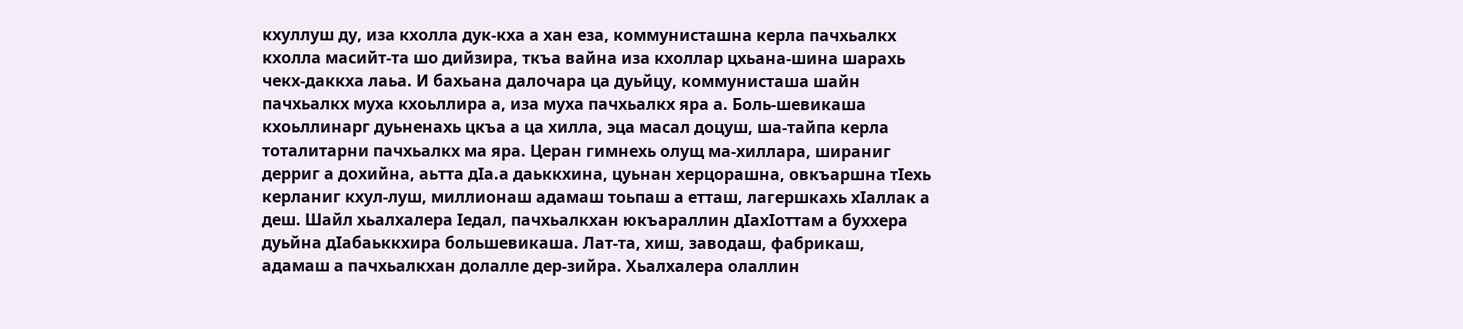кхуллуш ду, иза кхолла дук-кха а хан еза, коммунисташна керла пачхьалкх кхолла масийт-та шо дийзира, ткъа вайна иза кхоллар цхьана-шина шарахь чекх-даккха лаьа. И бахьана далочара ца дуьйцу, коммунисташа шайн пачхьалкх муха кхоьллира а, иза муха пачхьалкх яра а. Боль-шевикаша кхоьллинарг дуьненахь цкъа а ца хилла, эца масал доцуш, ша-тайпа керла тоталитарни пачхьалкх ма яра. Церан гимнехь олущ ма-хиллара, шираниг дерриг а дохийна, аьтта дӏа.а даьккхина, цуьнан херцорашна, овкъаршна тӏехь керланиг кхул-луш, миллионаш адамаш тоьпаш а етташ, лагершкахь хӏаллак а деш. Шайл хьалхалера ӏедал, пачхьалкхан юкъараллин дӏахӏоттам а буххера дуьйна дӏабаьккхира большевикаша. Лат-та, хиш, заводаш, фабрикаш, адамаш а пачхьалкхан долалле дер-зийра. Хьалхалера олаллин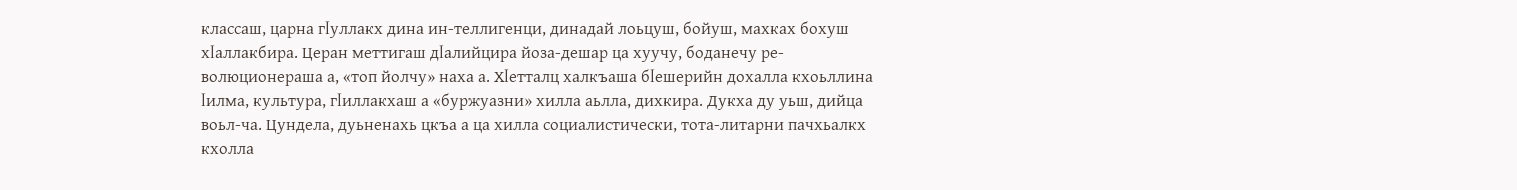классаш, царна гӏуллакх дина ин-теллигенци, динадай лоьцуш, бойуш, махках бохуш хӏаллакбира. Церан меттигаш дӏалийцира йоза-дешар ца хуучу, боданечу ре-волюционераша а, «топ йолчу» наха а. Хӏетталц халкъаша бӏешерийн дохалла кхоьллина ӏилма, культура, гӏиллакхаш а «буржуазни» хилла аьлла, дихкира. Дукха ду уьш, дийца воьл-ча. Цундела, дуьненахь цкъа а ца хилла социалистически, тота-литарни пачхьалкх кхолла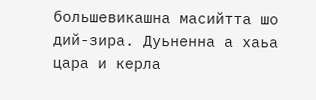большевикашна масийтта шо дий-зира. Дуьненна а хаьа цара и керла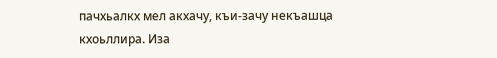пачхьалкх мел акхачу, къи-зачу некъашца кхоьллира. Иза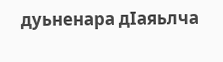дуьненара дӏаяьлча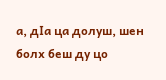а, дӏа ца долуш, шен болх беш ду цо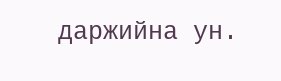даржийна ун.